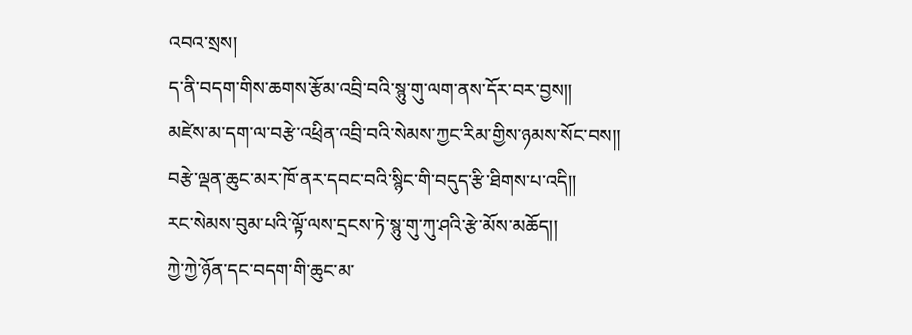འབའ་སྲས།
ད་ནི་བདག་གིས་ཆགས་རྩོམ་འབྲི་བའི་སྙུ་གུ་ལག་ནས་དོར་བར་བྱས།།
མཛེས་མ་དག་ལ་བརྩེ་འཕྲིན་འབྲི་བའི་སེམས་ཀྱང་རིམ་གྱིས་ཉམས་སོང་བས།།
བརྩེ་ལྡན་ཆུང་མར་ཁོ་ནར་དབང་བའི་སྙིང་གི་བདུད་རྩི་ཐིགས་པ་འདི།།
རང་སེམས་བུམ་པའི་ལྟོ་ལས་དྲངས་ཏེ་སྙུ་གུ་ཀུ་ཤའི་རྩེ་མོས་མཆོད།།
ཀྱེ་ཀྱེ་ཉོན་དང་བདག་གི་ཆུང་མ་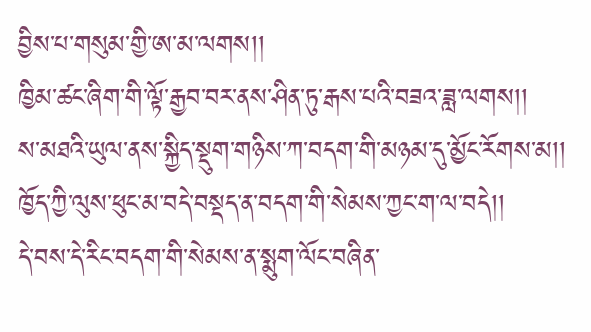བྱིས་པ་གསུམ་གྱི་ཨ་མ་ལགས།།
ཁྱིམ་ཚང་ཞིག་གི་ལྟོ་རྒྱབ་བར་ནས་ཤིན་ཏུ་རྒས་པའི་བཟའ་ཟླ་ལགས།།
ས་མཐའི་ཡུལ་ནས་སྐྱིད་སྡུག་གཉིས་ཀ་བདག་གི་མཉམ་དུ་མྱོང་རོགས་མ།།
ཁྱོད་ཀྱི་ལུས་ཕུང་མ་བདེ་བསྡད་ན་བདག་གི་སེམས་ཀྱང་ག་ལ་བདེ།།
དེ་བས་དེ་རིང་བདག་གི་སེམས་ན་སྨུག་ལོང་བཞིན་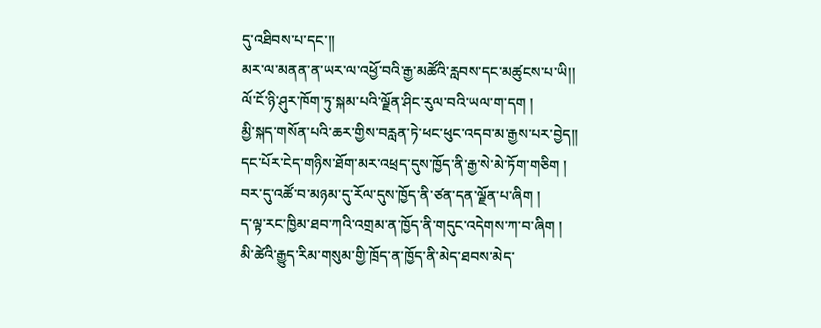དུ་འཐིབས་པ་དང་།།
མར་ལ་མནན་ན་ཡར་ལ་འཕྱོ་བའི་རྒྱ་མཚོའི་རླབས་དང་མཚུངས་པ་ཡི།།
ལོ་ངོ་ཉི་ཤུར་ཁོག་ཏུ་སྐམ་པའི་ལྗོན་ཤིང་རུལ་བའི་ཡལ་ག་དག །
མྱི་སྐད་གསོན་པའི་ཆར་གྱིས་བརླན་ཏེ་ཕང་ཕུང་འདབ་མ་རྒྱས་པར་བྱེད།།
དང་པོར་ངེད་གཉིས་ཐོག་མར་འཕྲད་དུས་ཁྱོད་ནི་རྒྱ་སེ་མེ་ཏོག་གཅིག །
བར་དུ་འཚོ་བ་མཉམ་དུ་རོལ་དུས་ཁྱོད་ནི་ཙན་དན་ལྗོན་པ་ཞིག །
ད་ལྟ་རང་ཁྱིམ་ཐབ་ཀའི་འགྲམ་ན་ཁྱོད་ནི་གདུང་འདེགས་ཀ་བ་ཞིག །
མི་ཚེའི་རྒྱུད་རིམ་གསུམ་གྱི་ཁྲོད་ན་ཁྱོད་ནི་མེད་ཐབས་མེད་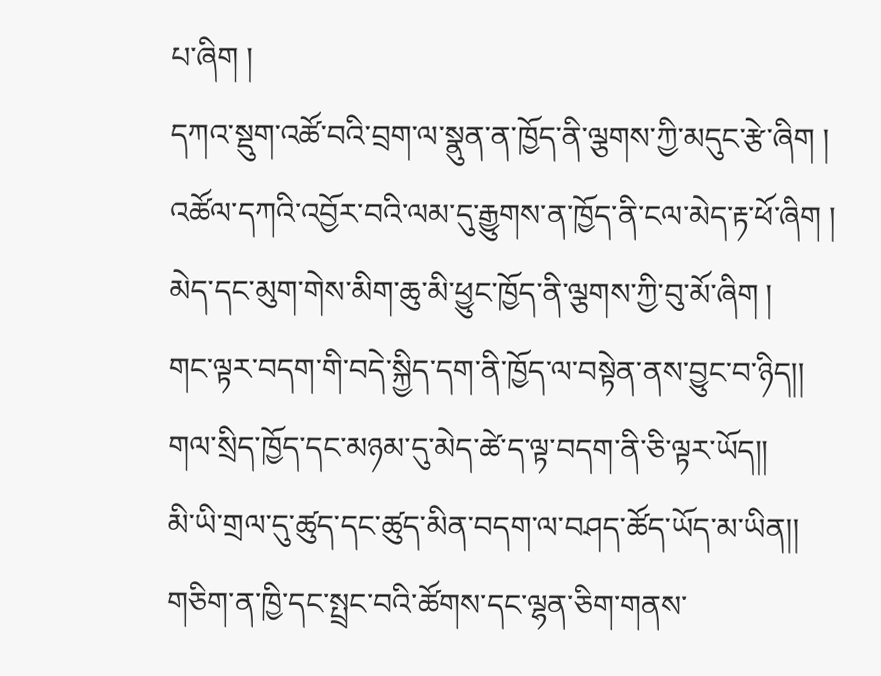པ་ཞིག །
དཀའ་སྡུག་འཚོ་བའི་བྲག་ལ་སྣུན་ན་ཁྱོད་ནི་ལྕགས་ཀྱི་མདུང་རྩེ་ཞིག །
འཚོལ་དཀའི་འབྱོར་བའི་ལམ་དུ་རྒྱུགས་ན་ཁྱོད་ནི་ངལ་མེད་རྟ་ཕོ་ཞིག །
མེད་དང་མུག་གེས་མིག་ཆུ་མི་ཕྱུང་ཁྱོད་ནི་ལྕགས་ཀྱི་བུ་མོ་ཞིག །
གང་ལྟར་བདག་གི་བདེ་སྐྱིད་དག་ནི་ཁྱོད་ལ་བསྟེན་ནས་བྱུང་བ་ཉིད།།
གལ་སྲིད་ཁྱོད་དང་མཉམ་དུ་མེད་ཚེ་ད་ལྟ་བདག་ནི་ཅི་ལྟར་ཡོད།།
མི་ཡི་གྲལ་དུ་ཚུད་དང་ཚུད་མིན་བདག་ལ་བཤད་ཚོད་ཡོད་མ་ཡིན།།
གཅིག་ན་ཁྱི་དང་སྤྲང་བའི་ཚོགས་དང་ལྷན་ཅིག་གནས་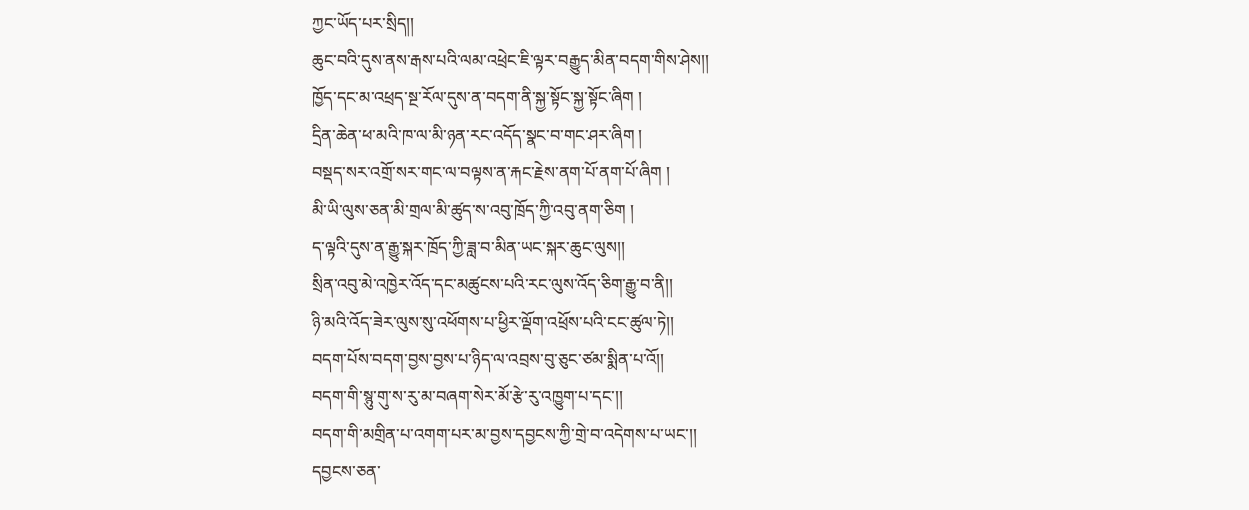ཀྱང་ཡོད་པར་སྲིད།།
ཆུང་བའི་དུས་ནས་རྒས་པའི་ལམ་འཕྲེང་ཇི་ལྟར་བརྒྱུད་མིན་བདག་གིས་ཤེས།།
ཁྱོད་དང་མ་འཕྲད་སྔ་རོལ་དུས་ན་བདག་ནི་སྐྱ་སྟོང་སྐྱ་སྟོང་ཞིག །
དྲིན་ཆེན་ཕ་མའི་ཁ་ལ་མི་ཉན་རང་འདོད་སྣང་བ་གང་ཤར་ཞིག །
བསྡད་སར་འགྲོ་སར་གང་ལ་བལྟས་ན་རྐང་རྗེས་ནག་པོ་ནག་པོ་ཞིག །
མི་ཡི་ལུས་ཅན་མི་གྲལ་མི་ཚུད་ས་འབུ་ཁྲོད་ཀྱི་འབུ་ནག་ཅིག །
ད་ལྟའི་དུས་ན་རྒྱུ་སྐར་ཁྲོད་ཀྱི་ཟླ་བ་མིན་ཡང་སྐར་ཆུང་ལུས།།
སྲིན་འབུ་མེ་འཁྱེར་འོད་དང་མཚུངས་པའི་རང་ལུས་འོད་ཅིག་རྒྱུ་བ་ནི།།
ཉི་མའི་འོད་ཟེར་ལུས་སུ་འཕོགས་པ་ཕྱིར་ལྡོག་འཕྲོས་པའི་ངང་ཚུལ་ཏེ།།
བདག་པོས་བདག་བྱས་བྱས་པ་ཉིད་ལ་འབྲས་བུ་ཅུང་ཙམ་སྨིན་པ་འོ།།
བདག་གི་སྙུ་གུ་ས་རུ་མ་བཞག་སེར་མོ་རྩེ་རུ་འཁྱུག་པ་དང་།།
བདག་གི་མགྲིན་པ་འགག་པར་མ་བྱས་དབྱངས་ཀྱི་གྲེ་བ་འདེགས་པ་ཡང་།།
དབྱངས་ཅན་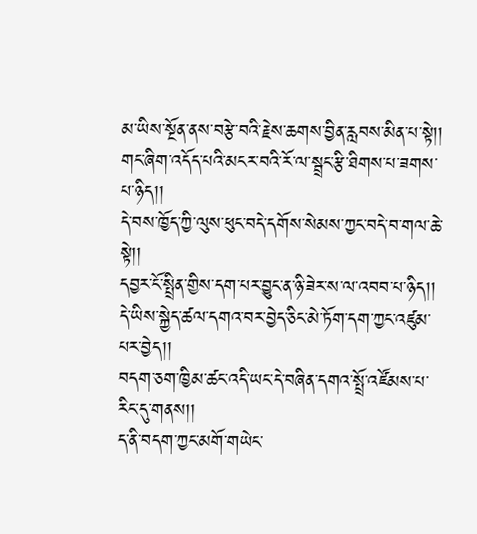མ་ཡིས་སྔོན་ནས་བརྩེ་བའི་རྗེས་ཆགས་བྱིན་རླབས་མིན་པ་སྟེ།།
གང་ཞིག་འདོད་པའི་མངར་བའི་རོ་ལ་སྦྲང་རྩི་ཐིགས་པ་ཟགས་པ་ཉིད།།
དེ་བས་ཁྱོད་ཀྱི་ལུས་ཕུང་བདེ་དགོས་སེམས་ཀྱང་བདེ་བ་གལ་ཆེ་སྟེ།།
དབྱར་ངོ་སྤྲིན་གྱིས་དག་པར་བྱུང་ན་ཉི་ཟེར་ས་ལ་འབབ་པ་ཉིད།།
དེ་ཡིས་སྐྱེད་ཚལ་དགའ་བར་བྱེད་ཅིང་མེ་ཏོག་དག་ཀྱང་འཛུམ་པར་བྱེད།།
བདག་ཅག་ཁྱིམ་ཚང་འདི་ཡང་དེ་བཞིན་དགའ་སྤྲོ་འཛོམས་པ་རིང་དུ་གནས།།
ད་ནི་བདག་ཀྱང་མགོ་གཡེང་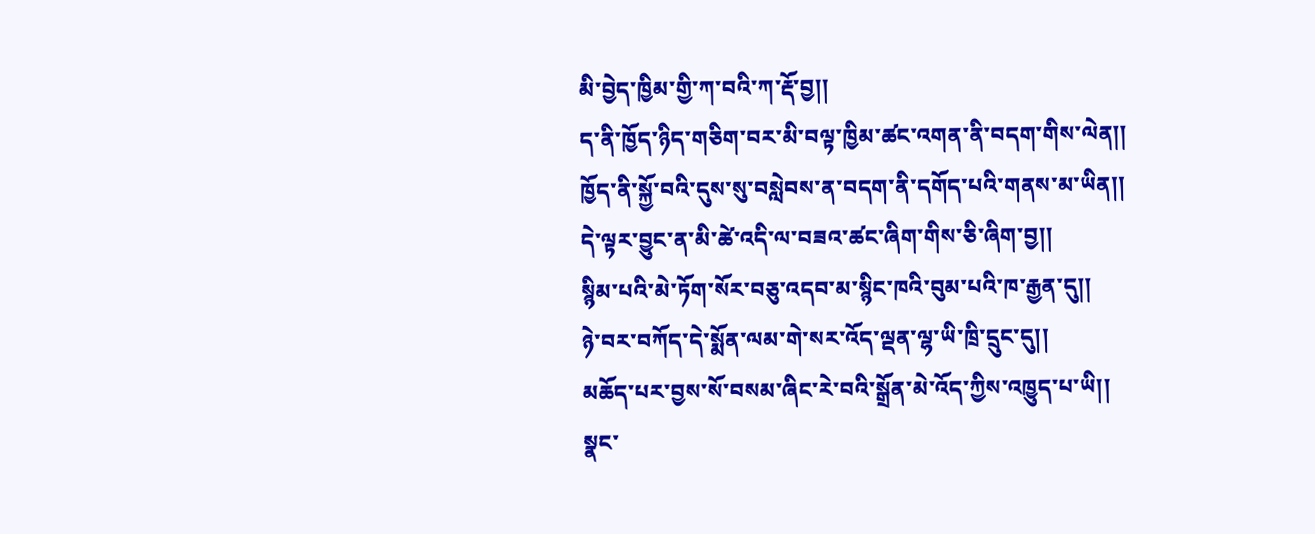མི་བྱེད་ཁྱིམ་གྱི་ཀ་བའི་ཀ་རྡོ་བྱ།།
ད་ནི་ཁྱོད་ཉིད་གཅིག་བར་མི་བལྟ་ཁྱིམ་ཚང་འགན་ནི་བདག་གིས་ལེན།།
ཁྱོད་ནི་སྐྱོ་བའི་དུས་སུ་བསླེབས་ན་བདག་ནི་དགོད་པའི་གནས་མ་ཡིན།།
དེ་ལྟར་བྱུང་ན་མི་ཚེ་འདི་ལ་བཟའ་ཚང་ཞིག་གིས་ཅི་ཞིག་བྱ།།
སྙིམ་པའི་མེ་ཏོག་སོར་བཅུ་འདབ་མ་སྙིང་ཁའི་བུམ་པའི་ཁ་རྒྱན་དུ།།
ཉེ་བར་བཀོད་དེ་སྨོན་ལམ་གེ་སར་འོད་ལྡན་ལྷ་ཡི་ཁྲི་དྲུང་དུ།།
མཆོད་པར་བྱས་སོ་བསམ་ཞིང་རེ་བའི་སྒྲོན་མེ་འོད་ཀྱིས་འཁྱུད་པ་ཡི།།
སྣང་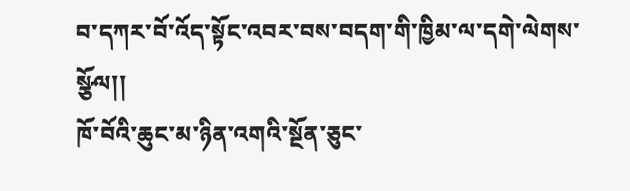བ་དཀར་བོ་འོད་སྟོང་འབར་བས་བདག་གི་ཁྱིམ་ལ་དགེ་ལེགས་སྩོལ།།
ཁོ་བོའི་ཆུང་མ་ཉིན་འགའི་སྔོན་ཅུང་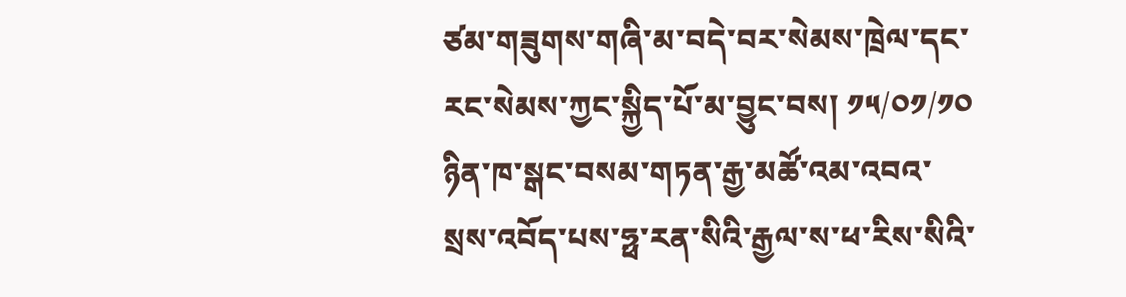ཙམ་གཟུགས་གཞི་མ་བདེ་བར་སེམས་ཁྲེལ་དང་རང་སེམས་ཀྱང་སྐྱིད་པོ་མ་བྱུང་བས། ༡༥/༠༡/༡༠ ཉིན་ཁ་སྒང་བསམ་གཏན་རྒྱ་མཚོ་འམ་འབའ་སྲས་འབོད་པས་ཧྥ་རན་སིའི་རྒྱལ་ས་ཕ་རིས་སིའི་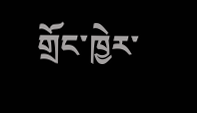གྲོང་ཁྱེར་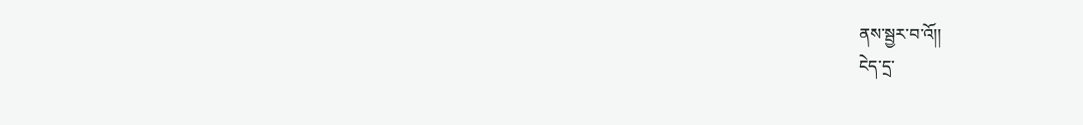ནས་སྦྱར་བ་འོ།།
ངེད་དྲ་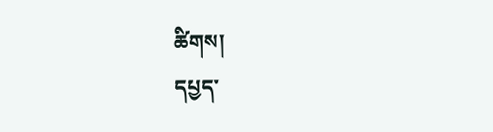ཚིགས།
དཔྱད་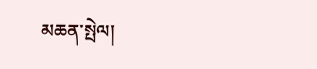མཆན་སྤེལ།